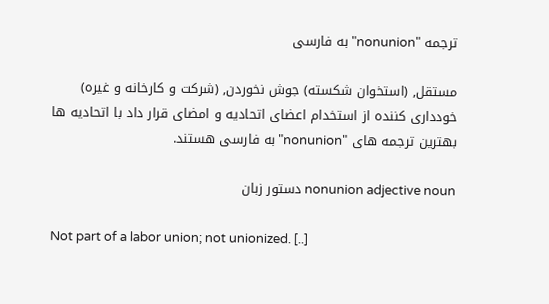ترجمه "nonunion" به فارسی

مستقل, (استخوان شکسته) جوش نخوردن, (شرکت و کارخانه و غیره) خودداری کننده از استخدام اعضای اتحادیه و امضای قرار داد با اتحادیه ها بهترین ترجمه های "nonunion" به فارسی هستند.

nonunion adjective noun دستور زبان

Not part of a labor union; not unionized. [..]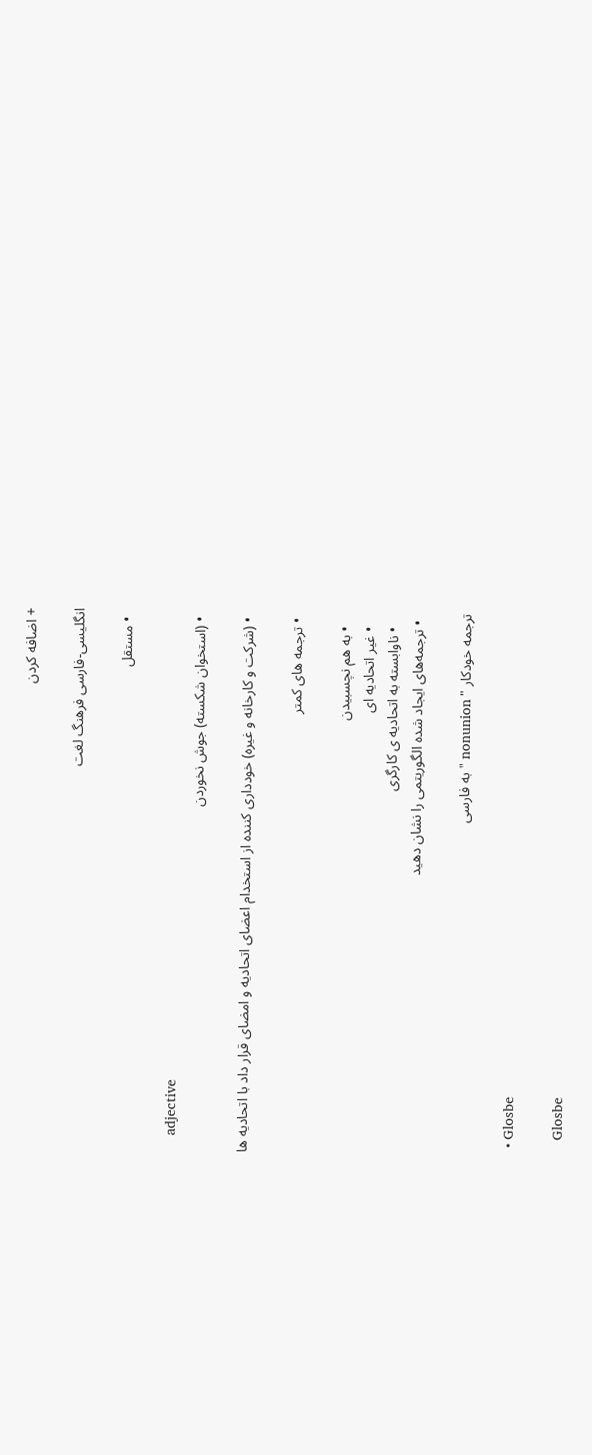+ اضافه کردن

انگلیسی-فارسی فرهنگ لغت

  • مستقل

    adjective
  • (استخوان شکسته) جوش نخوردن

  • (شرکت و کارخانه و غیره) خودداری کننده از استخدام اعضای اتحادیه و امضای قرار داد با اتحادیه ها

  • ترجمه های کمتر

    • به هم نچسبیدن
    • غیر اتحادیه ای
    • ناوابسته به اتحادیه ی کارگری
  • ترجمه‌های ایجاد شده الگوریتمی را نشان دهید

ترجمه خودکار " nonunion " به فارسی

  • Glosbe

    Glosbe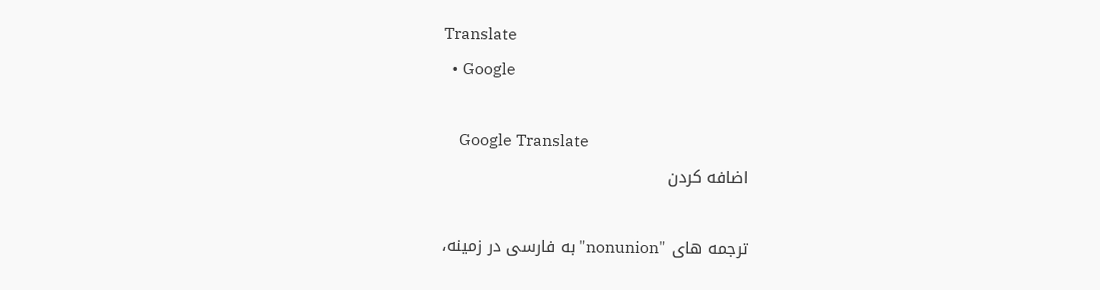Translate
  • Google

    Google Translate
اضافه کردن

ترجمه های "nonunion" به فارسی در زمینه،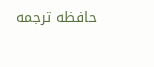حافظه ترجمه